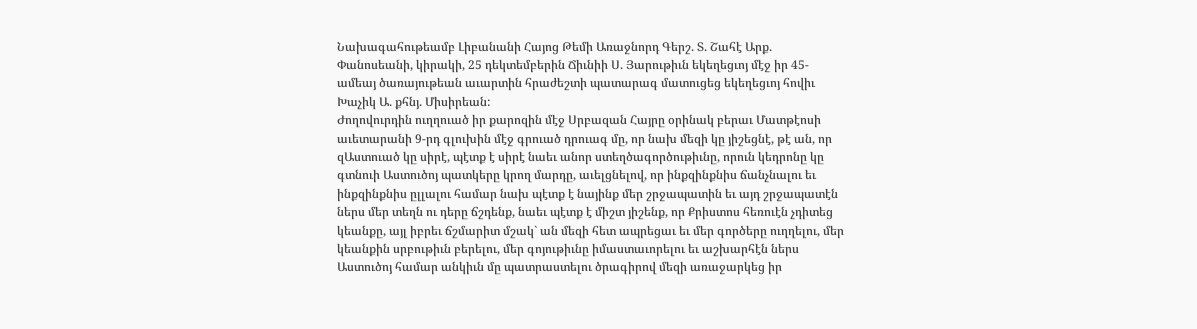Նախագահութեամբ Լիբանանի Հայոց Թեմի Առաջնորդ Գերշ. Տ. Շահէ Արք. Փանոսեանի, կիրակի, 25 դեկտեմբերին Ճիւնիի Ս. Յարութիւն եկեղեցւոյ մէջ իր 45-ամեայ ծառայութեան աւարտին հրաժեշտի պատարագ մատուցեց եկեղեցւոյ հովիւ Խաչիկ Ա. քհնյ. Միսիրեան:
Ժողովուրդին ուղղուած իր քարոզին մէջ Սրբազան Հայրը օրինակ բերաւ Մատթէոսի աւետարանի 9-րդ գլուխին մէջ գրուած դրուագ մը, որ նախ մեզի կը յիշեցնէ, թէ ան, որ զԱստուած կը սիրէ, պէտք է սիրէ նաեւ անոր ստեղծագործութիւնը, որուն կեդրոնը կը գտնուի Աստուծոյ պատկերը կրող մարդը, աւելցնելով, որ ինքզինքնիս ճանչնալու եւ ինքզինքնիս ըլլալու համար նախ պէտք է նայինք մեր շրջապատին եւ այդ շրջապատէն ներս մեր տեղն ու դերը ճշդենք, նաեւ պէտք է միշտ յիշենք, որ Քրիստոս հեռուէն չդիտեց կեանքը, այլ իբրեւ ճշմարիտ մշակ` ան մեզի հետ ապրեցաւ եւ մեր գործերը ուղղելու, մեր կեանքին սրբութիւն բերելու, մեր գոյութիւնը իմաստաւորելու եւ աշխարհէն ներս Աստուծոյ համար անկիւն մը պատրաստելու ծրագիրով մեզի առաջարկեց իր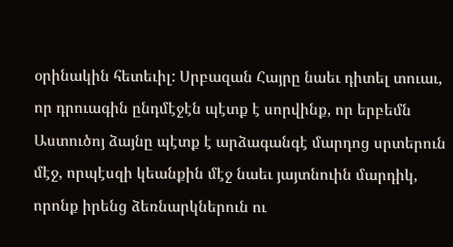օրինակին հետեւիլ: Սրբազան Հայրը նաեւ դիտել տուաւ, որ դրուագին ընդմէջէն պէտք է սորվինք, որ երբեմն Աստուծոյ ձայնը պէտք է արձագանգէ մարդոց սրտերուն մէջ, որպէսզի կեանքին մէջ նաեւ յայտնուին մարդիկ, որոնք իրենց ձեռնարկներուն ու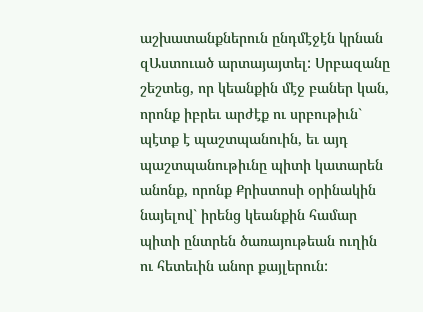աշխատանքներուն ընդմէջէն կրնան զԱստուած արտայայտել: Սրբազանը շեշտեց, որ կեանքին մէջ բաներ կան, որոնք իբրեւ արժէք ու սրբութիւն` պէտք է պաշտպանուին, եւ այդ պաշտպանութիւնը պիտի կատարեն անոնք, որոնք Քրիստոսի օրինակին նայելով` իրենց կեանքին համար պիտի ընտրեն ծառայութեան ուղին ու հետեւին անոր քայլերուն: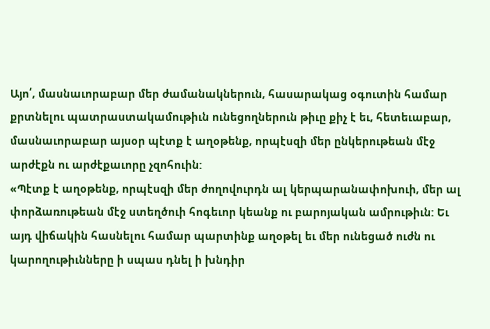Այո՛, մասնաւորաբար մեր ժամանակներուն, հասարակաց օգուտին համար քրտնելու պատրաստակամութիւն ունեցողներուն թիւը քիչ է եւ, հետեւաբար, մասնաւորաբար այսօր պէտք է աղօթենք, որպէսզի մեր ընկերութեան մէջ արժէքն ու արժէքաւորը չզոհուին:
«Պէտք է աղօթենք, որպէսզի մեր ժողովուրդն ալ կերպարանափոխուի, մեր ալ փորձառութեան մէջ ստեղծուի հոգեւոր կեանք ու բարոյական ամրութիւն: Եւ այդ վիճակին հասնելու համար պարտինք աղօթել եւ մեր ունեցած ուժն ու կարողութիւնները ի սպաս դնել ի խնդիր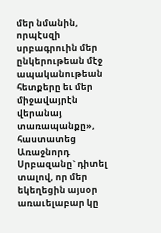մեր նմանին, որպէսզի սրբագրուին մեր ընկերութեան մէջ ապականութեան հետքերը եւ մեր միջավայրէն վերանայ տառապանքը», հաստատեց Առաջնորդ Սրբազանը` դիտել տալով, որ մեր եկեղեցին այսօր առաւելաբար կը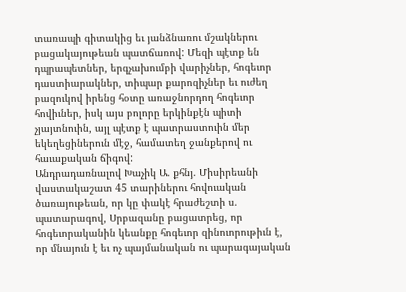տառապի գիտակից եւ յանձնառու մշակներու բացակայութեան պատճառով: Մեզի պէտք են դպրապետներ, երգչախումբի վարիչներ, հոգեւոր դաստիարակներ, տիպար քարոզիչներ եւ ուժեղ բազուկով իրենց հօտը առաջնորդող հոգեւոր հովիւներ, իսկ այս բոլորը երկինքէն պիտի չյայտնուին, այլ պէտք է պատրաստուին մեր եկեղեցիներուն մէջ, համատեղ ջանքերով ու հաւաքական ճիգով:
Անդրադառնալով Խաչիկ Ա. քհնյ. Միսիրեանի վաստակաշատ 45 տարիներու հովուական ծառայութեան, որ կը փակէ հրաժեշտի ս. պատարագով, Սրբազանը բացատրեց, որ հոգեւորականին կեանքը հոգեւոր զինուորութիւն է, որ մնայուն է եւ ոչ պայմանական ու պարագայական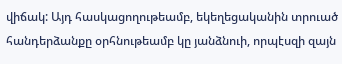վիճակ: Այդ հասկացողութեամբ, եկեղեցականին տրուած հանդերձանքը օրհնութեամբ կը յանձնուի, որպէսզի զայն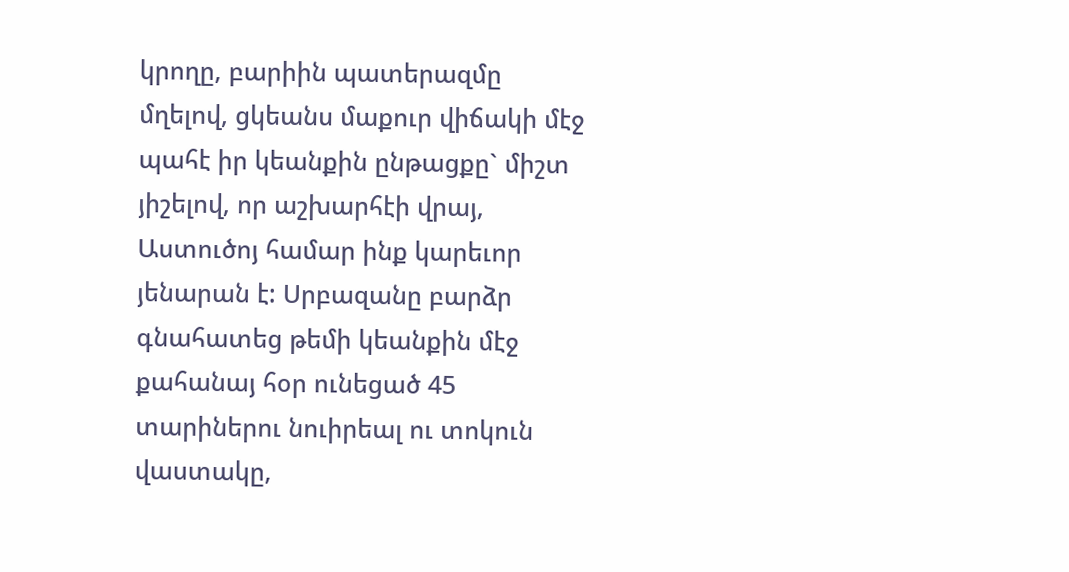կրողը, բարիին պատերազմը մղելով, ցկեանս մաքուր վիճակի մէջ պահէ իր կեանքին ընթացքը` միշտ յիշելով, որ աշխարհէի վրայ, Աստուծոյ համար ինք կարեւոր յենարան է: Սրբազանը բարձր գնահատեց թեմի կեանքին մէջ քահանայ հօր ունեցած 45 տարիներու նուիրեալ ու տոկուն վաստակը,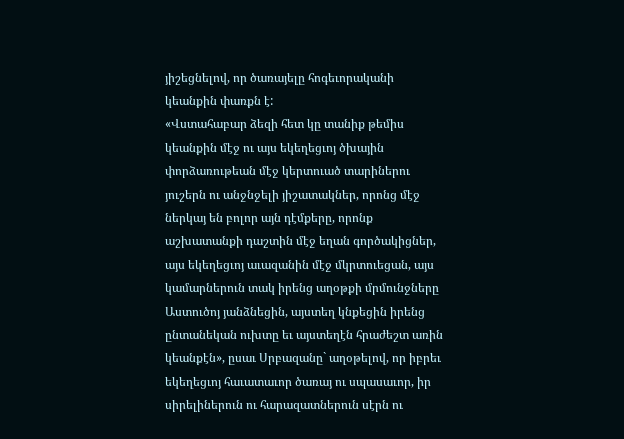յիշեցնելով, որ ծառայելը հոգեւորականի կեանքին փառքն է:
«Վստահաբար ձեզի հետ կը տանիք թեմիս կեանքին մէջ ու այս եկեղեցւոյ ծխային փորձառութեան մէջ կերտուած տարիներու յուշերն ու անջնջելի յիշատակներ, որոնց մէջ ներկայ են բոլոր այն դէմքերը, որոնք աշխատանքի դաշտին մէջ եղան գործակիցներ, այս եկեղեցւոյ աւազանին մէջ մկրտուեցան, այս կամարներուն տակ իրենց աղօթքի մրմունջները Աստուծոյ յանձնեցին, այստեղ կնքեցին իրենց ընտանեկան ուխտը եւ այստեղէն հրաժեշտ առին կեանքէն», ըսաւ Սրբազանը` աղօթելով, որ իբրեւ եկեղեցւոյ հաւատաւոր ծառայ ու սպասաւոր, իր սիրելիներուն ու հարազատներուն սէրն ու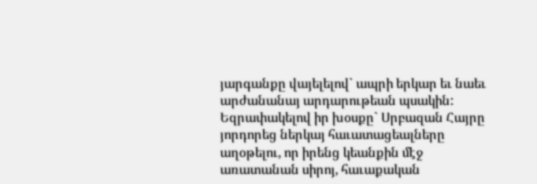յարգանքը վայելելով` ապրի երկար եւ նաեւ արժանանայ արդարութեան պսակին:
Եզրափակելով իր խօսքը` Սրբազան Հայրը յորդորեց ներկայ հաւատացեալները աղօթելու, որ իրենց կեանքին մէջ առատանան սիրոյ, հաւաքական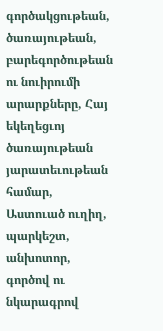գործակցութեան, ծառայութեան, բարեգործութեան ու նուիրումի արարքները, Հայ եկեղեցւոյ ծառայութեան յարատեւութեան համար, Աստուած ուղիղ, պարկեշտ, անխոտոր, գործով ու նկարագրով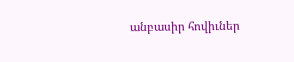անբասիր հովիւներ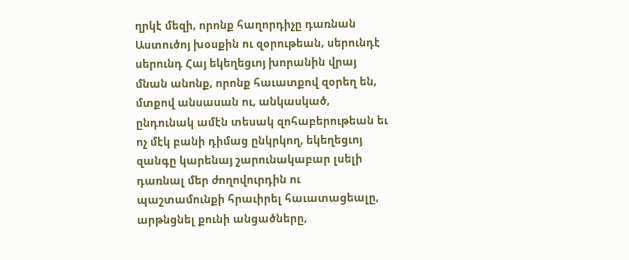ղրկէ մեզի, որոնք հաղորդիչը դառնան Աստուծոյ խօսքին ու զօրութեան, սերունդէ սերունդ Հայ եկեղեցւոյ խորանին վրայ մնան անոնք, որոնք հաւատքով զօրեղ են, մտքով անսասան ու, անկասկած, ընդունակ ամէն տեսակ զոհաբերութեան եւ ոչ մէկ բանի դիմաց ընկրկող, եկեղեցւոյ զանգը կարենայ շարունակաբար լսելի դառնալ մեր ժողովուրդին ու պաշտամունքի հրաւիրել հաւատացեալը, արթնցնել քունի անցածները,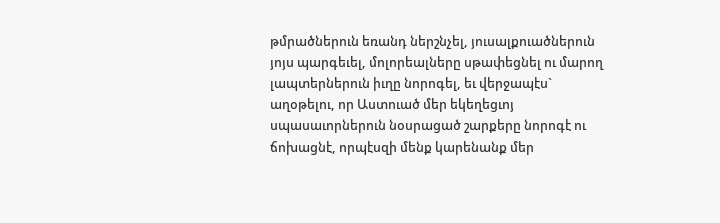թմրածներուն եռանդ ներշնչել, յուսալքուածներուն յոյս պարգեւել, մոլորեալները սթափեցնել ու մարող լապտերներուն իւղը նորոգել, եւ վերջապէս` աղօթելու, որ Աստուած մեր եկեղեցւոյ սպասաւորներուն նօսրացած շարքերը նորոգէ ու ճոխացնէ, որպէսզի մենք կարենանք մեր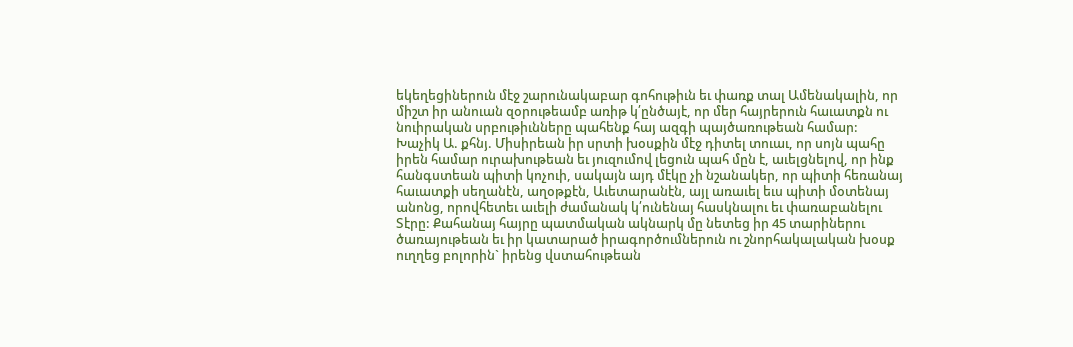եկեղեցիներուն մէջ շարունակաբար գոհութիւն եւ փառք տալ Ամենակալին, որ միշտ իր անուան զօրութեամբ առիթ կ՛ընծայէ, որ մեր հայրերուն հաւատքն ու նուիրական սրբութիւնները պահենք հայ ազգի պայծառութեան համար:
Խաչիկ Ա. քհնյ. Միսիրեան իր սրտի խօսքին մէջ դիտել տուաւ, որ սոյն պահը իրեն համար ուրախութեան եւ յուզումով լեցուն պահ մըն է, աւելցնելով, որ ինք հանգստեան պիտի կոչուի, սակայն այդ մէկը չի նշանակեր, որ պիտի հեռանայ հաւատքի սեղանէն, աղօթքէն, Աւետարանէն, այլ առաւել եւս պիտի մօտենայ անոնց, որովհետեւ աւելի ժամանակ կ՛ունենայ հասկնալու եւ փառաբանելու Տէրը: Քահանայ հայրը պատմական ակնարկ մը նետեց իր 45 տարիներու ծառայութեան եւ իր կատարած իրագործումներուն ու շնորհակալական խօսք ուղղեց բոլորին` իրենց վստահութեան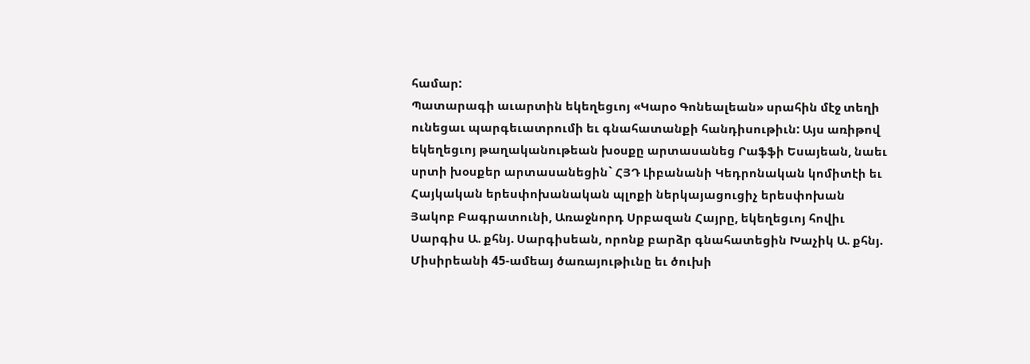համար:
Պատարագի աւարտին եկեղեցւոյ «Կարօ Գոնեալեան» սրահին մէջ տեղի ունեցաւ պարգեւատրումի եւ գնահատանքի հանդիսութիւն: Այս առիթով եկեղեցւոյ թաղականութեան խօսքը արտասանեց Րաֆֆի Եսայեան, նաեւ սրտի խօսքեր արտասանեցին` ՀՅԴ Լիբանանի Կեդրոնական կոմիտէի եւ Հայկական երեսփոխանական պլոքի ներկայացուցիչ երեսփոխան Յակոբ Բագրատունի, Առաջնորդ Սրբազան Հայրը, եկեղեցւոյ հովիւ Սարգիս Ա. քհնյ. Սարգիսեան, որոնք բարձր գնահատեցին Խաչիկ Ա. քհնյ. Միսիրեանի 45-ամեայ ծառայութիւնը եւ ծուխի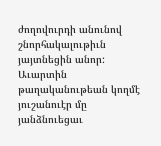ժողովուրդի անունով շնորհակալութիւն յայտնեցին անոր: Աւարտին թաղականութեան կողմէ յուշանուէր մը յանձնուեցաւ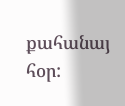քահանայ հօր: